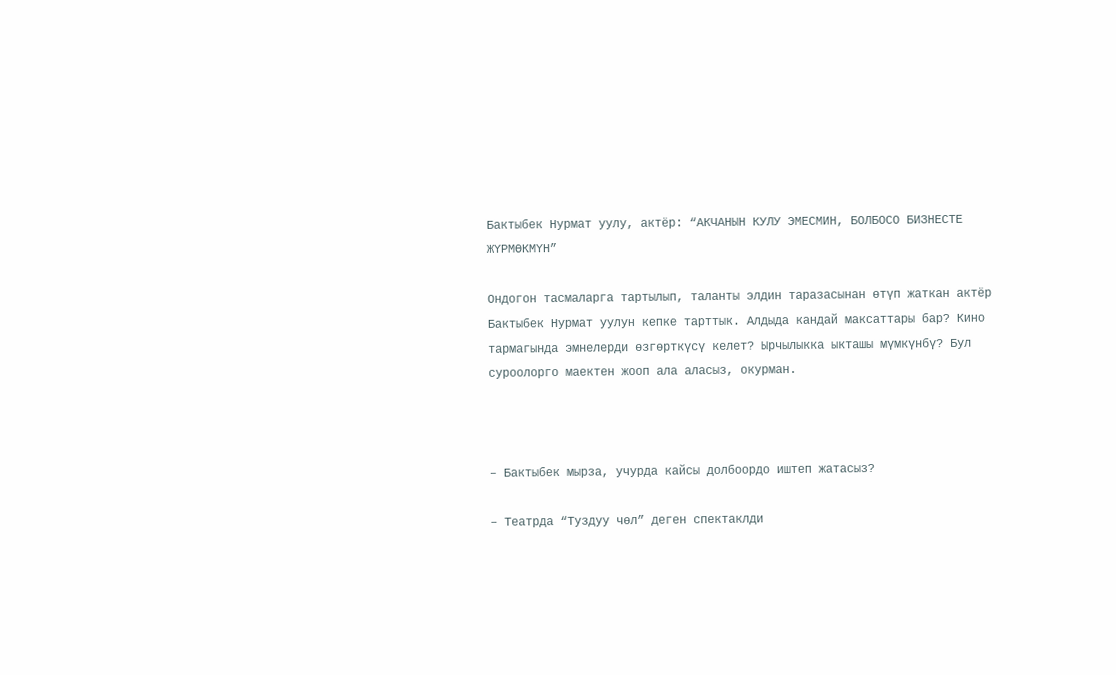Бактыбек Нурмат уулу, актёр: “АКЧАНЫН КУЛУ ЭМЕСМИН, БОЛБОСО БИЗНЕСТЕ ЖҮРМӨКМҮН”

Ондогон тасмаларга тартылып, таланты элдин таразасынан өтүп жаткан актёр Бактыбек Нурмат уулун кепке тарттык. Алдыда кандай максаттары бар? Кино тармагында эмнелерди өзгөрткүсү келет? Ырчылыкка ыкташы мүмкүнбү? Бул суроолорго маектен жооп ала аласыз, окурман.



– Бактыбек мырза, учурда кайсы долбоордо иштеп жатасыз?

– Театрда “Туздуу чөл” деген спектаклди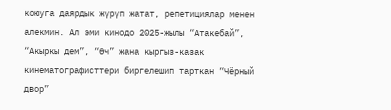коюуга даярдык жүрүп жатат, репетициялар менен алекмин. Ал эми кинодо 2025-жылы “Атакебай”, “Акыркы дем”, “Өч” жана кыргыз-казак кинематографисттери биргелешип тарткан “Чёрный двор”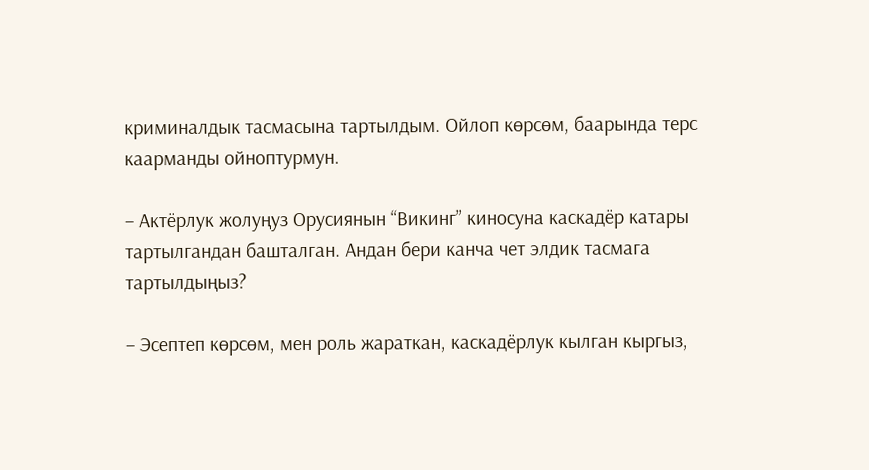криминалдык тасмасына тартылдым. Ойлоп көрсөм, баарында терс каарманды ойноптурмун.

– Актёрлук жолуңуз Орусиянын “Викинг” киносуна каскадёр катары тартылгандан башталган. Андан бери канча чет элдик тасмага тартылдыңыз?

– Эсептеп көрсөм, мен роль жараткан, каскадёрлук кылган кыргыз,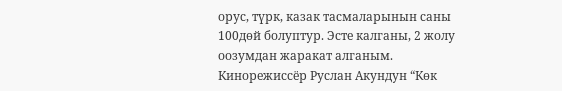орус, түрк, казак тасмаларынын саны 100дөй болуптур. Эсте калганы, 2 жолу оозумдан жаракат алганым. Кинорежиссёр Руслан Акундун “Көк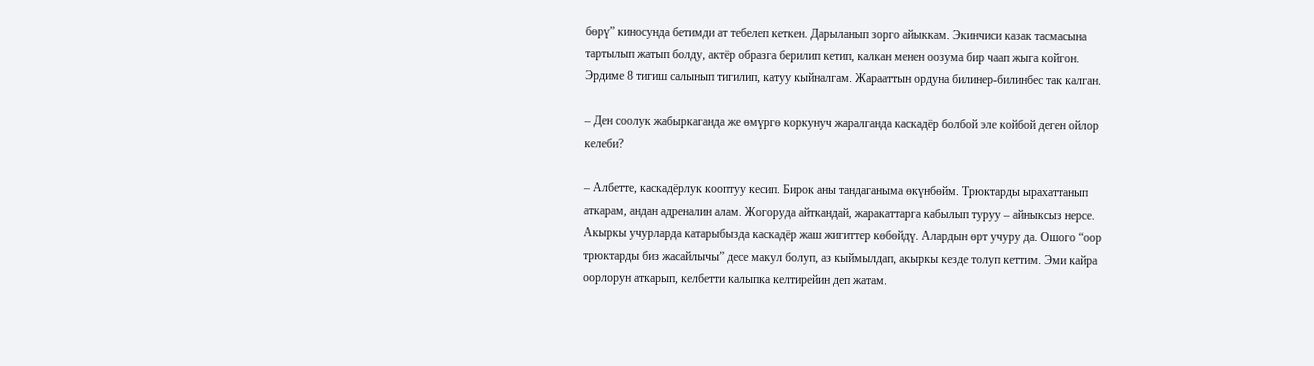бөрү” киносунда бетимди ат тебелеп кеткен. Дарыланып зорго айыккам. Экинчиси казак тасмасына тартылып жатып болду, актёр образга берилип кетип, калкан менен оозума бир чаап жыга койгон. Эрдиме 8 тигиш салынып тигилип, катуу кыйналгам. Жарааттын ордуна билинер-билинбес так калган.

– Ден соолук жабыркаганда же өмүргө коркунуч жаралганда каскадёр болбой эле койбой деген ойлор келеби?

– Албетте, каскадёрлук кооптуу кесип. Бирок аны тандаганыма өкүнбөйм. Трюктарды ырахаттанып аткарам, андан адреналин алам. Жогоруда айткандай, жаракаттарга кабылып туруу – айныксыз нерсе. Акыркы учурларда катарыбызда каскадёр жаш жигиттер көбөйдү. Алардын өрт учуру да. Ошого “оор трюктарды биз жасайлычы” десе макул болуп, аз кыймылдап, акыркы кезде толуп кеттим. Эми кайра оорлорун аткарып, келбетти калыпка келтирейин деп жатам.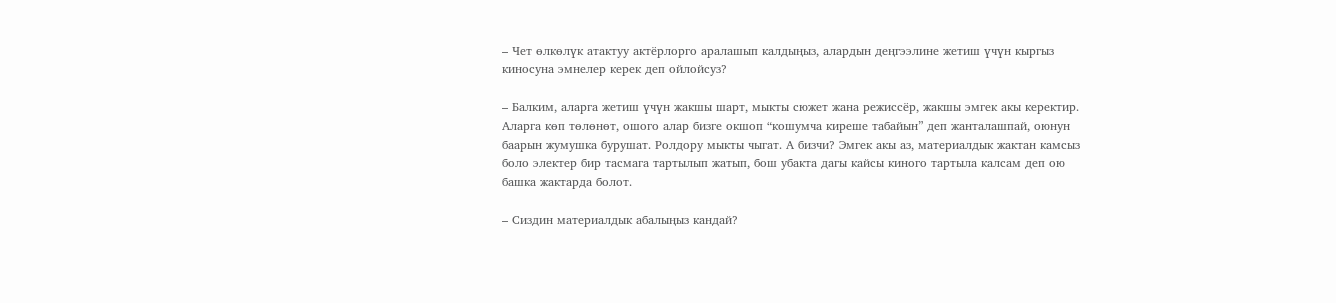– Чет өлкөлүк атактуу актёрлорго аралашып калдыңыз, алардын деңгээлине жетиш үчүн кыргыз киносуна эмнелер керек деп ойлойсуз?

– Балким, аларга жетиш үчүн жакшы шарт, мыкты сюжет жана режиссёр, жакшы эмгек акы керектир. Аларга көп төлөнөт, ошого алар бизге окшоп “кошумча киреше табайын” деп жанталашпай, оюнун баарын жумушка бурушат. Ролдору мыкты чыгат. А бизчи? Эмгек акы аз, материалдык жактан камсыз боло электер бир тасмага тартылып жатып, бош убакта дагы кайсы киного тартыла калсам деп ою башка жактарда болот.

– Сиздин материалдык абалыңыз кандай?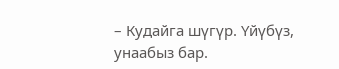– Кудайга шүгүр. Үйүбүз, унаабыз бар.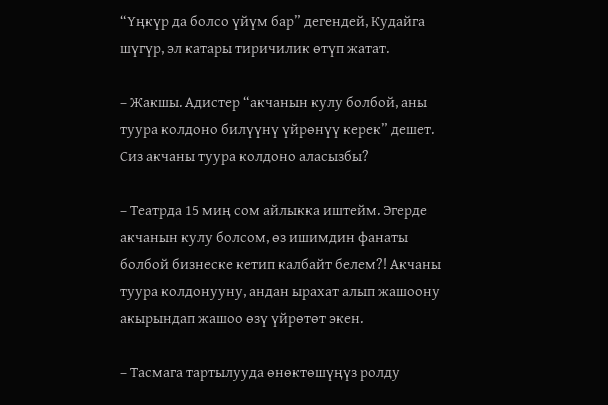“Үңкүр да болсо үйүм бар” дегендей, Кудайга шүгүр, эл катары тиричилик өтүп жатат.

– Жакшы. Адистер “акчанын кулу болбой, аны туура колдоно билүүнү үйрөнүү керек” дешет. Сиз акчаны туура колдоно аласызбы?

– Театрда 15 миң сом айлыкка иштейм. Эгерде акчанын кулу болсом, өз ишимдин фанаты болбой бизнеске кетип калбайт белем?! Акчаны туура колдонууну, андан ырахат алып жашоону акырындап жашоо өзү үйрөтөт экен.

– Тасмага тартылууда өнөктөшүңүз ролду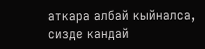аткара албай кыйналса, сизде кандай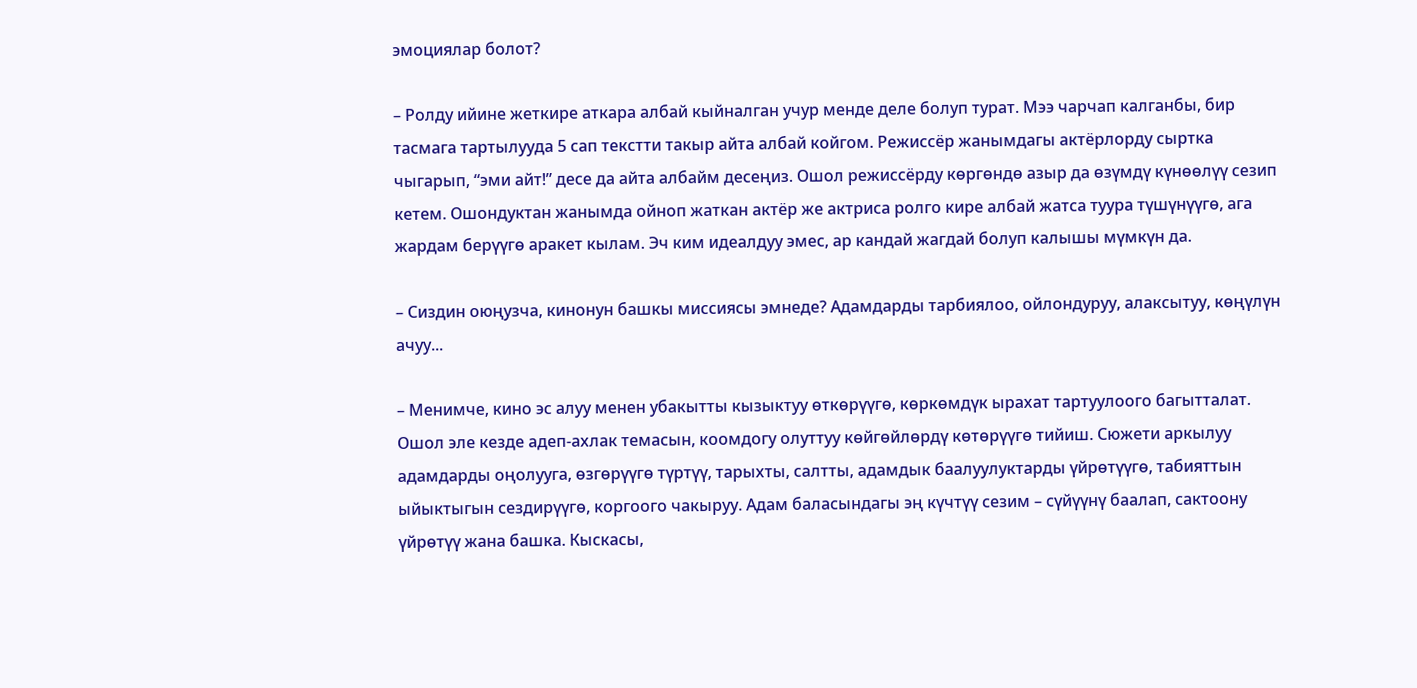эмоциялар болот?

– Ролду ийине жеткире аткара албай кыйналган учур менде деле болуп турат. Мээ чарчап калганбы, бир тасмага тартылууда 5 сап текстти такыр айта албай койгом. Режиссёр жанымдагы актёрлорду сыртка чыгарып, “эми айт!” десе да айта албайм десеңиз. Ошол режиссёрду көргөндө азыр да өзүмдү күнөөлүү сезип кетем. Ошондуктан жанымда ойноп жаткан актёр же актриса ролго кире албай жатса туура түшүнүүгө, ага жардам берүүгө аракет кылам. Эч ким идеалдуу эмес, ар кандай жагдай болуп калышы мүмкүн да.

– Сиздин оюңузча, кинонун башкы миссиясы эмнеде? Адамдарды тарбиялоо, ойлондуруу, алаксытуу, көңүлүн ачуу...

– Менимче, кино эс алуу менен убакытты кызыктуу өткөрүүгө, көркөмдүк ырахат тартуулоого багытталат. Ошол эле кезде адеп-ахлак темасын, коомдогу олуттуу көйгөйлөрдү көтөрүүгө тийиш. Сюжети аркылуу адамдарды оңолууга, өзгөрүүгө түртүү, тарыхты, салтты, адамдык баалуулуктарды үйрөтүүгө, табияттын ыйыктыгын сездирүүгө, коргоого чакыруу. Адам баласындагы эң күчтүү сезим – сүйүүнү баалап, сактоону үйрөтүү жана башка. Кыскасы,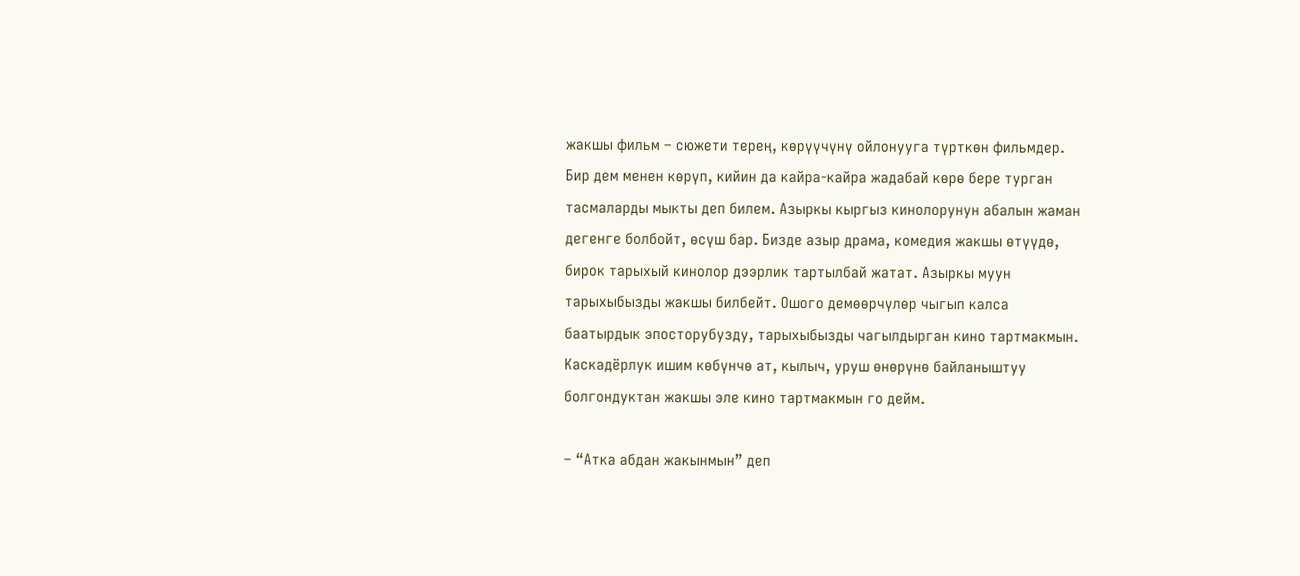жакшы фильм – сюжети терең, көрүүчүнү ойлонууга түрткөн фильмдер. Бир дем менен көрүп, кийин да кайра-кайра жадабай көрө бере турган тасмаларды мыкты деп билем. Азыркы кыргыз кинолорунун абалын жаман дегенге болбойт, өсүш бар. Бизде азыр драма, комедия жакшы өтүүдө, бирок тарыхый кинолор дээрлик тартылбай жатат. Азыркы муун тарыхыбызды жакшы билбейт. Ошого демөөрчүлөр чыгып калса баатырдык эпосторубузду, тарыхыбызды чагылдырган кино тартмакмын. Каскадёрлук ишим көбүнчө ат, кылыч, уруш өнөрүнө байланыштуу болгондуктан жакшы эле кино тартмакмын го дейм.

– “Атка абдан жакынмын” деп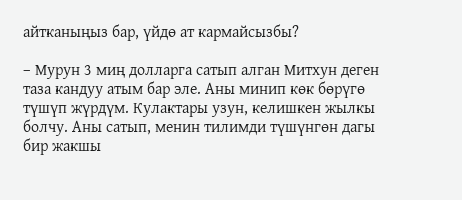айтканыңыз бар, үйдө ат кармайсызбы?

– Мурун 3 миң долларга сатып алган Митхун деген таза кандуу атым бар эле. Аны минип көк бөрүгө түшүп жүрдүм. Кулактары узун, келишкен жылкы болчу. Аны сатып, менин тилимди түшүнгөн дагы бир жакшы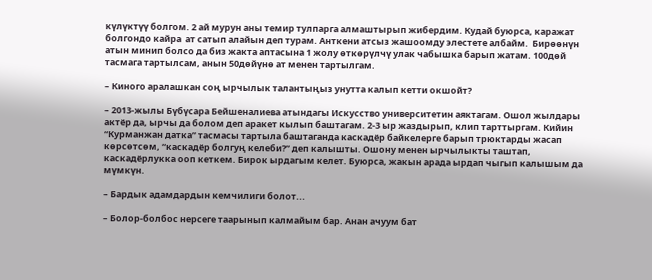күлүктүү болгом. 2 ай мурун аны темир тулпарга алмаштырып жибердим. Кудай буюрса, каражат болгондо кайра  ат сатып алайын деп турам. Анткени атсыз жашоомду элестете албайм.  Бирөөнүн атын минип болсо да биз жакта аптасына 1 жолу өткөрүлчү улак чабышка барып жатам. 100дөй тасмага тартылсам, анын 50дөйүнө ат менен тартылгам.

– Киного аралашкан соң ырчылык талантыңыз унутта калып кетти окшойт?

– 2013-жылы Бүбүсара Бейшеналиева атындагы Искусство университетин аяктагам. Ошол жылдары актёр да, ырчы да болом деп аракет кылып баштагам. 2-3 ыр жаздырып, клип тарттыргам. Кийин “Курманжан датка” тасмасы тартыла баштаганда каскадёр байкелерге барып трюктарды жасап көрсөтсөм, “каскадёр болгуң келеби?” деп калышты. Ошону менен ырчылыкты таштап, каскадёрлукка ооп кеткем. Бирок ырдагым келет. Буюрса, жакын арада ырдап чыгып калышым да мүмкүн.

– Бардык адамдардын кемчилиги болот...

– Болор-болбос нерсеге таарынып калмайым бар. Анан ачуум бат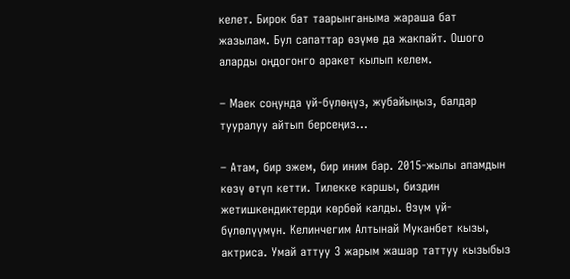келет. Бирок бат таарынганыма жараша бат жазылам. Бул сапаттар өзүмө да жакпайт. Ошого аларды оңдогонго аракет кылып келем.

– Маек соңунда үй-бүлөңүз, жубайыңыз, балдар тууралуу айтып берсеңиз...

– Атам, бир эжем, бир иним бар. 2015-жылы апамдын көзү өтүп кетти. Тилекке каршы, биздин жетишкендиктерди көрбөй калды. Өзүм үй-бүлөлүүмүн. Келинчегим Алтынай Муканбет кызы, актриса. Умай аттуу 3 жарым жашар таттуу кызыбыз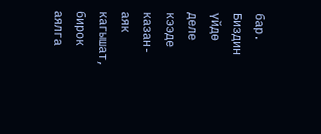бар. Биздин үйдө деле кээде казан-аяк кагышат, бирок аялга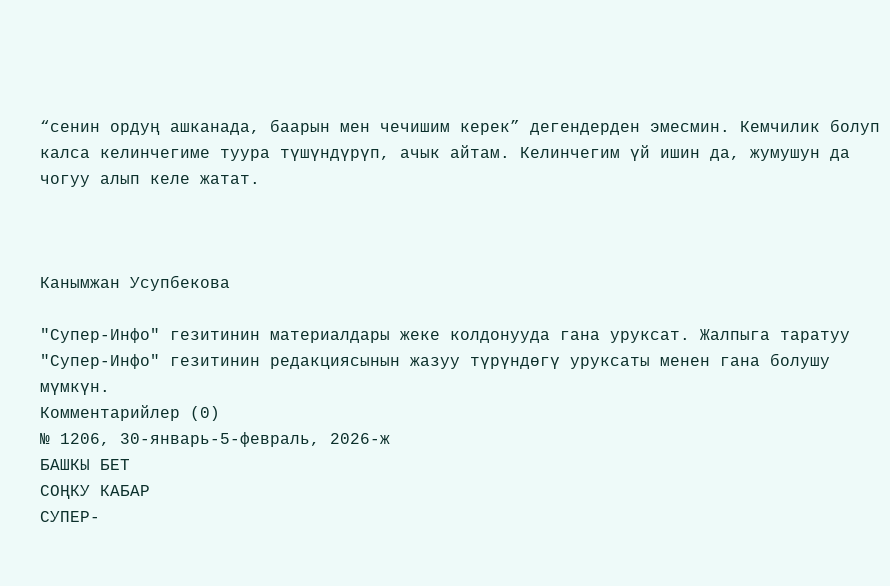“сенин ордуң ашканада, баарын мен чечишим керек” дегендерден эмесмин. Кемчилик болуп калса келинчегиме туура түшүндүрүп, ачык айтам. Келинчегим үй ишин да, жумушун да чогуу алып келе жатат.



Канымжан Усупбекова

"Супер-Инфо" гезитинин материалдары жеке колдонууда гана уруксат. Жалпыга таратуу "Супер-Инфо" гезитинин редакциясынын жазуу түрүндөгү уруксаты менен гана болушу мүмкүн.
Комментарийлер (0)
№ 1206, 30-январь-5-февраль, 2026-ж
БАШКЫ БЕТ
СОҢКУ КАБАР
СУПЕР-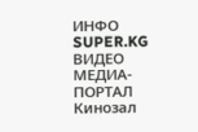ИНФО
SUPER.KG ВИДЕО
МЕДИА-ПОРТАЛ
Кинозал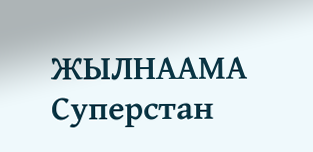ЖЫЛНААМА
Суперстан